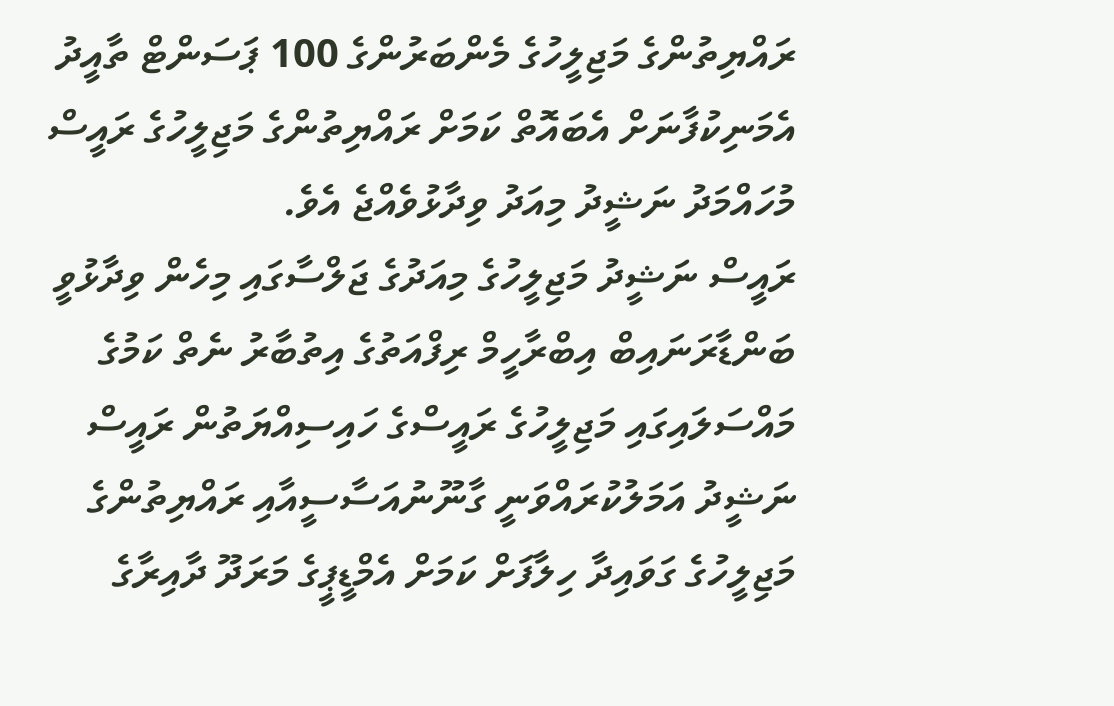ރައްޔިތުންގެ މަޖިލީހުގެ މެންބަރުންގެ 100 ޕަސަންޓް ތާއީދު އެމަނިކުފާނަށް އެބައޮތް ކަމަށް ރައްޔިތުންގެ މަޖިލީހުގެ ރައީސް މުހައްމަދު ނަޝީދު މިއަދު ވިދާޅުވެއްޖެ އެވެ.
ރައީސް ނަޝީދު މަޖިލީހުގެ މިއަދުގެ ޖަލްސާގައި މިހެން ވިދާޅުވީ ބަންޑާރަނައިބް އިބްރާހީމް ރިފްއަތުގެ އިތުބާރު ނެތް ކަމުގެ މައްސަލައިގައި މަޖިލީހުގެ ރައީސްގެ ހައިސިއްޔަތުން ރައީސް ނަޝީދު އަމަލުކުރައްވަނީ ގާނޫނުއަސާސީއާއި ރައްޔިތުންގެ މަޖިލީހުގެ ގަވައިދާ ހިލާފަށް ކަމަށް އެމްޑީޕީގެ މަރަދޫ ދާއިރާގެ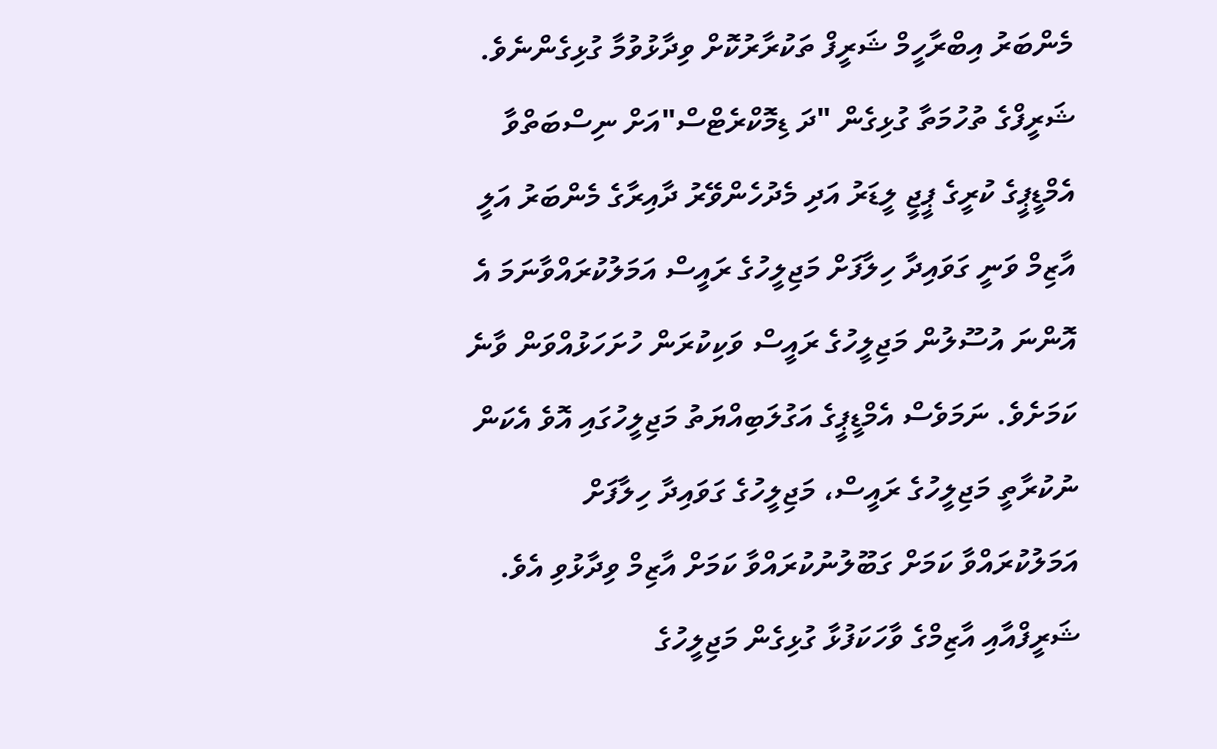މެންބަރު އިބްރާހީމް ޝަރީފް ތަކުރާރުކޮށް ވިދާޅުވުމާ ގުޅިގެންނެވެ.
ޝަރީފްގެ ތުހުމަތާ ގުޅިގެން "ދަ ޑިމޮކްރެޓްސް"އަށް ނިސްބަތްވާ އެމްޑީޕީގެ ކުރީގެ ޕީޖީ ލީޑަރު އަދި މެދުހެންވޭރު ދާއިރާގެ މެންބަރު އަލީ އާޒިމް ވަނީ ގަވައިދާ ހިލާފަށް މަޖިލީހުގެ ރައީސް އަމަލުކުރައްވާނަމަ އެ އޮންނަ އުސޫލުން މަޖިލީހުގެ ރައީސް ވަކިކުރަން ހުށަހަޅުއްވަން ވާނެ ކަމަށެވެ. ނަމަވެސް އެމްޑީޕީގެ އަގުލަބިއްޔަތު މަޖިލީހުގައި އޮވެ އެކަން ނުކުރާތީ މަޖިލީހުގެ ރައީސް، މަޖިލީހުގެ ގަވައިދާ ހިލާފަށް އަމަލުކުރައްވާ ކަމަށް ގަބޫލުނުކުރައްވާ ކަމަށް އާޒިމް ވިދާޅުވި އެވެ.
ޝަރީފްއާއި އާޒިމްގެ ވާހަކަފުޅާ ގުޅިގެން މަޖިލީހުގެ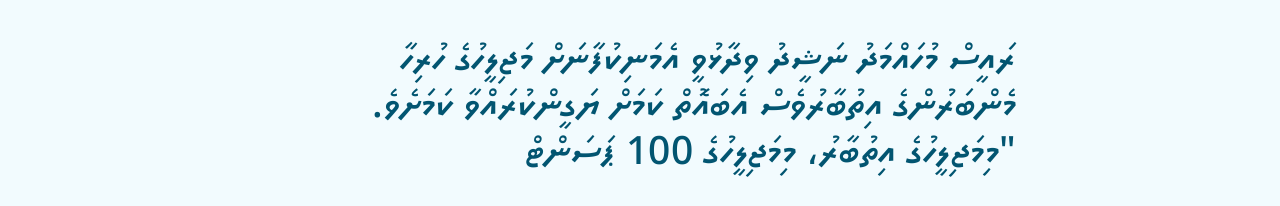ރައީސް މުހައްމަދު ނަޝީދު ވިދާޅުވީ އެމަނިކުފާނަށް މަޖިލީހުގެ ހުރިހާ މެންބަރުންގެ އިތުބާރުވެސް އެބައޮތް ކަމަށް ޔަގީންކުރައްވާ ކަމަށެވެ.
"މިމަޖިލީހުގެ އިތުބާރު، މިމަޖިލީހުގެ 100 ޕަސަންޓް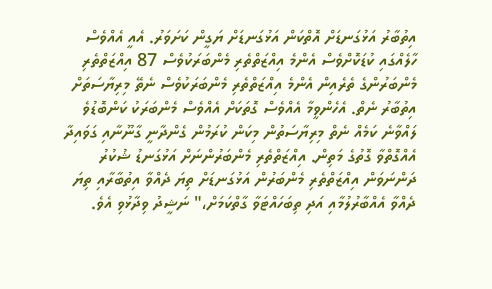އިތުބާރު އަޅުގަނޑަށް އޮތްކަން އަޅުގަނޑަށް ޔަގީން ކަށަވަރު. އެއީ އެއްވެސް ހާލެއްގައި ކުޑަކޮށްވެސް އެންމެ އިއްޒަތްތެރި މެންބަރަކުވެސް 87 އިއްޒަތްތެރި މެންބަރުންގެ ތެރެއިން އެންމެ އިއްޒަތްތެރި މެންބަރަކުވެސް ނެތޭ މިރިޔާސަތަށް އިތުބާރު ނެތް. އެހެންވީމާ އެއްވެސް ގޮތަކަށް އެއްވެސް މެންބަރަކު ކަންބޮޑުވެ ލައްވާނެ ކަމެއް ނެތް މިރިޔާސަތުން މިކަން ކުރަމުން ގެންދާނީ ގާނޫނާއި ގަވައިދާ އެއްގޮތްވާ ގޮތުގެ މަތިން. އިއްޒަތްތެރި މެންބަރުންނަށް އަޅުގަނޑު ޝުކުރު ދަންނަވަން އިއްޒަތްތެރި މެންބަރުން އަޅުގަނޑަށް ތިޔަ ދެއްވާ އިތުބާރާއި ތިޔަ ދެއްވާ އެއްބާރުލުމާއި އަދި ތިބަހައްޓަވާ ގާތްކަމަށް،" ނަޝީދު ވިދާޅުވި އެވެ.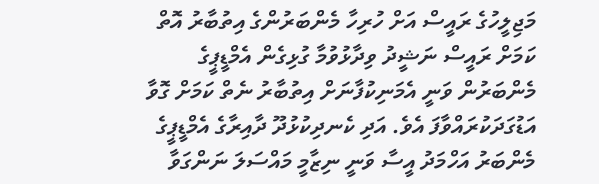މަޖިލީހުގެ ރައީސް އަށް ހުރިހާ މެންބަރުންގެ އިތުބާރު އޮތް ކަމަށް ރައީސް ނަޝީދު ވިދާޅުވުމާ ގުޅިގެން އެމްޑީޕީގެ މެންބަރުން ވަނީ އެމަނިކުފާނަށް އިތުބާރު ނެތް ކަމަށް ގޮވާ އަޑުގަދަކުރައްވާފަ އެވެ. އަދި ކެނދިކުޅުދޫ ދާއިރާގެ އެމްޑީޕީގެ މެންބަރު އަހްމަދު އީސާ ވަނީ ނިޒާމީ މައްސަލަ ނަންގަވާ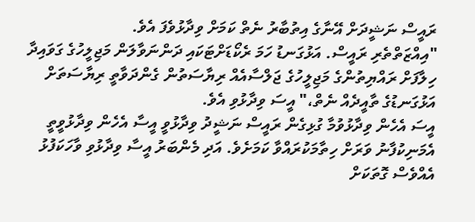ރައީސް ނަޝީދަށް އޭނާގެ އިތުބާރު ނެތް ކަމަށް ވިދާޅުވެފަ އެވެ.
"އިއްޒަތްތެރި ރައީސް. އަޅުގަނޑު ހަމަ ރެކޯޑަށްޓަކައި ދަންނަވާލަން މަޖިލީހުގެ ގަވައިދާ ހިލާފަށް ރައްޔިތުންގެ މަޖިލީހުގެ ޖަލްސާއެއް ރިޔާސަތުން ގެންދަވާތީ ރިޔާސަތަށް އަޅުގަނޑުގެ ތާއީދެއް ނެތް،" އީސަ ވިދާޅުވި އެވެ.
އީސަ އެހެން ވިދާޅުވުމާ ގުޅިގެން ރައީސް ނަޝީދު ވިދާޅުވީ އީސާ އެހެން ވިދާޅުވީތީ އެމަނިކުފާނު ވަރަށް ހިތާމަކުރައްވާ ކަމަށެވެ. އަދި މެންބަރު އީސާ ވިދާޅުވި ވާހަކަފުޅު އެއްވެސް ގޮތަކަށް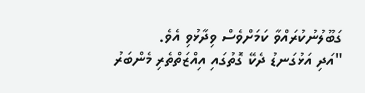ގަބޫލުނުކުރައްވާ ކަމަށްވެސް ވިދާޅުވި އެވެ.
"އަދި އަޅުގަނޑު ދެކޭ ގޮތުގައި އިއްޒަތްތެރި މެންބަރު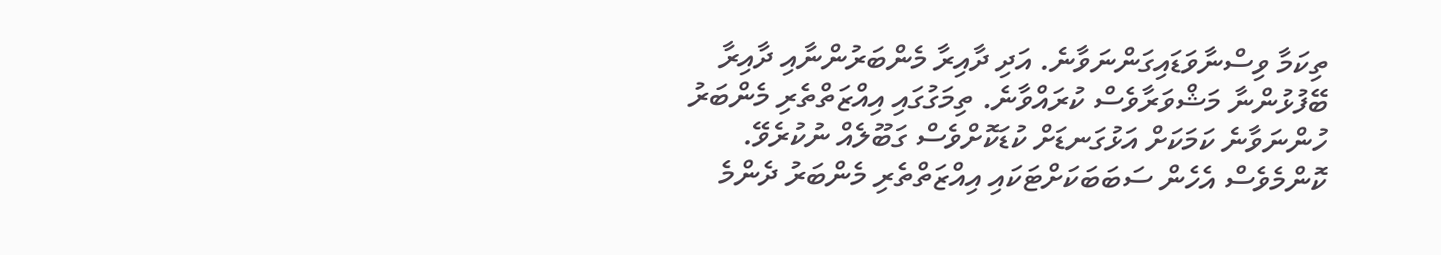ތިކަމާ ވިސްނާވަޑައިގަންނަވާނެ. އަދި ދާއިރާ މެންބަރުންނާއި ދާއިރާ ބޭފުޅުންނާ މަޝްވަރާވެސް ކުރައްވާނެ. ތިމަގުގައި އިއްޒަތްތެރި މެންބަރު ހުންނަވާނެ ކަމަކަށް އަޅުގަނޑަށް ކުޑަކޮށްވެސް ގަބޫލެއް ނުކުރެވޭ. ކޮންމެވެސް އެހެން ސަބަބަކަށްޓަކައި އިއްޒަތްތެރި މެންބަރު ދެންމެ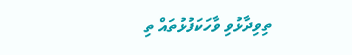ތިވިދާޅުވި ވާހަކަފުޅުތައް ތި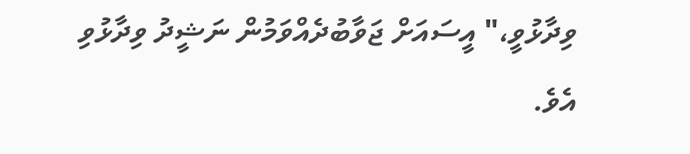ވިދާޅުވީ،" އީސައަށް ޖަވާބުދެއްވަމުން ނަޝީދު ވިދާޅުވި އެވެ.